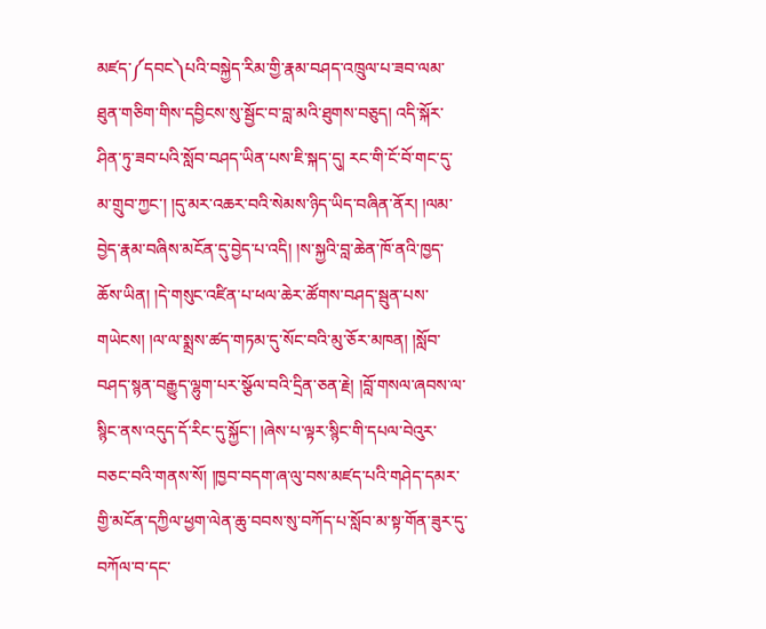མཛད་༼དབང༽པའི་བསྐྱེད་རིམ་གྱི་རྣམ་བཤད་འཁྲུལ་པ་ཟབ་ལམ་ཐུན་གཅིག་གིས་དབྱིངས་སུ་སྦྱོང་བ་བླ་མའི་ཐུགས་བཅུད། འདི་སྐོར་ཤིན་ཏུ་ཟབ་པའི་སློབ་བཤད་ཡིན་པས་ཇི་སྐད་དུ། རང་གི་ངོ་བོ་གང་དུ་མ་གྲུབ་ཀྱང་། །དུ་མར་འཆར་བའི་སེམས་ཉིད་ཡིད་བཞིན་ནོར། །ལམ་བྱེད་རྣམ་བཞིས་མངོན་དུ་བྱེད་པ་འདི། །ས་སྐྱའི་བླ་ཆེན་ཁོ་ནའི་ཁྱད་ཆོས་ཡིན། །དེ་གསུང་འཛིན་པ་ཕལ་ཆེར་ཚོགས་བཤད་སྦུན་པས་གཡེངས། །ལ་ལ་སྨྲས་ཚད་གཏམ་དུ་སོང་བའི་མུ་ཅོར་མཁན། །སློབ་བཤད་སྙན་བརྒྱུད་ལྷུག་པར་སྩོལ་བའི་དྲིན་ཅན་རྗེ། །བློ་གསལ་ཞབས་ལ་སྙིང་ནས་འདུད་དོ་རིང་དུ་སྐྱོང་། །ཞེས་པ་ལྟར་སྙིང་གི་དཔལ་བེའུར་བཅང་བའི་གནས་སོ། །ཁྱབ་བདག་ཞ་ལུ་བས་མཛད་པའི་གཤེད་དམར་གྱི་མངོན་དཀྱིལ་ཕྱག་ལེན་ཆུ་བབས་སུ་བཀོད་པ་སློབ་མ་སྟ་གོན་ཟུར་དུ་བཀོལ་བ་དང་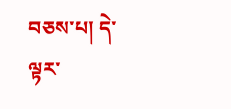བཅས་པ། དེ་ལྟར་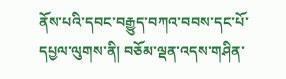ནོས་པའི་དབང་བརྒྱུད་བཀའ་བབས་དང་པོ་དཔྱལ་ལུགས་ནི། བཅོམ་ལྡན་འདས་གཤིན་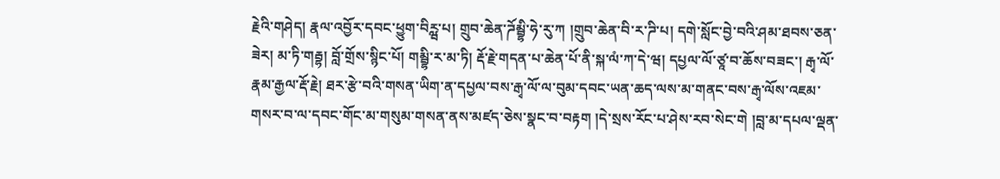རྗེའི་གཤེད། རྣལ་འབྱོར་དབང་ཕྱུག་བིཪྺ་པ། གྲུབ་ཆེན་ཌོམྦྷི་ཧེ་རུ་ཀ །གྲུབ་ཆེན་བི་ར་ཌི་པ། དགེ་སློང་བྱེ་བའི་ཤམ་ཐབས་ཅན་ཟེར། མ་ཏི་གརྦྷ། བློ་གྲོས་སྙིང་པོ། གམྦྷི་ར་མ་ཏི། རྡོ་རྗེ་གདན་པ་ཆེན་པོ་ནི་སྐ་ལཾ་ཀ་དེ་ཝ། དཔྱལ་ལོ་ཙཱ་བ་ཆོས་བཟང་། རྒྭ་ལོ་རྣམ་རྒྱལ་རྡོ་རྗེ། ཐར་རྩེ་བའི་གསན་ཡིག་ན་དཔྱལ་བས་རྒྭ་ལོ་ལ་བུམ་དབང་ཡན་ཆད་ལས་མ་གནང་བས་རྒྭ་ལོས་འཇམ་གསར་བ་ལ་དབང་གོང་མ་གསུམ་གསན་ནས་མཛད་ཅེས་སྣང་བ་བརྟག །དེ་སྲས་རོང་པ་ཤེས་རབ་སེང་གེ །བླ་མ་དཔལ་ལྡན་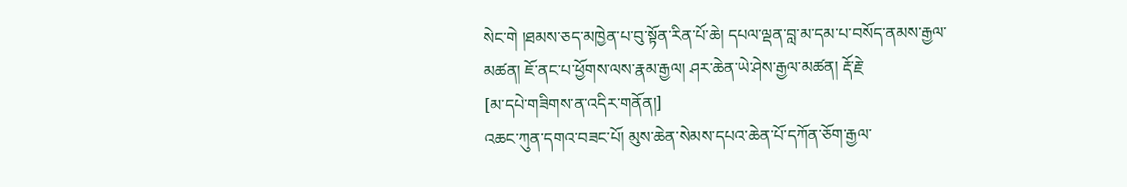སེང་གེ །ཐམས་ཅད་མཁྱེན་པ་བུ་སྟོན་རིན་པོ་ཆེ། དཔལ་ལྡན་བླ་མ་དམ་པ་བསོད་ནམས་རྒྱལ་མཚན། ཇོ་ནང་པ་ཕྱོགས་ལས་རྣམ་རྒྱལ། ཤར་ཆེན་ཡེ་ཤེས་རྒྱལ་མཚན། རྡོ་རྗེ་
[མ་དཔེ་གཟིགས་ན་འདིར་གནོན།]
འཆང་ཀུན་དགའ་བཟང་པོ། མུས་ཆེན་སེམས་དཔའ་ཆེན་པོ་དཀོན་ཅོག་རྒྱལ་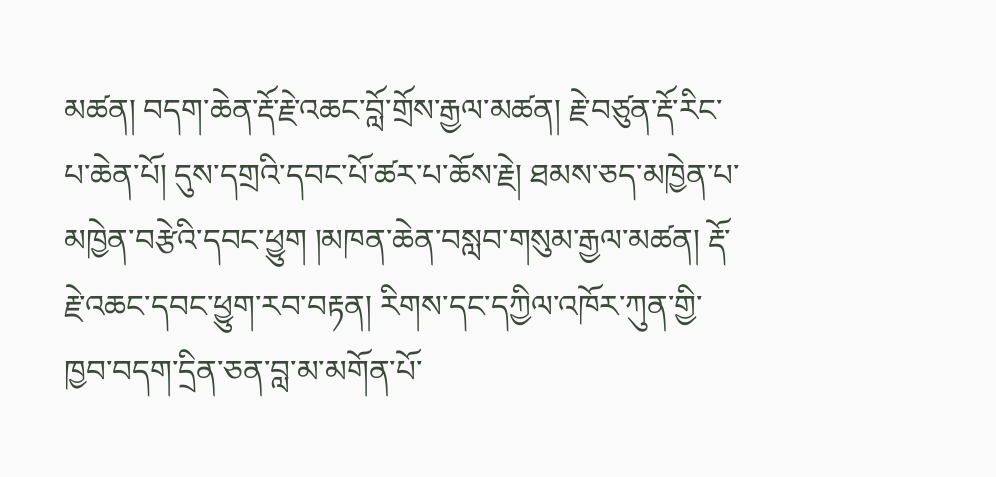མཚན། བདག་ཆེན་རྡོ་རྗེ་འཆང་བློ་གྲོས་རྒྱལ་མཚན། རྗེ་བཙུན་རྡོ་རིང་པ་ཆེན་པོ། དུས་དགྲའི་དབང་པོ་ཚར་པ་ཆོས་རྗེ། ཐམས་ཅད་མཁྱེན་པ་མཁྱེན་བརྩེའི་དབང་ཕྱུག །མཁན་ཆེན་བསླབ་གསུམ་རྒྱལ་མཚན། རྡོ་རྗེ་འཆང་དབང་ཕྱུག་རབ་བརྟན། རིགས་དང་དཀྱིལ་འཁོར་ཀུན་གྱི་ཁྱབ་བདག་དྲིན་ཅན་བླ་མ་མགོན་པོ་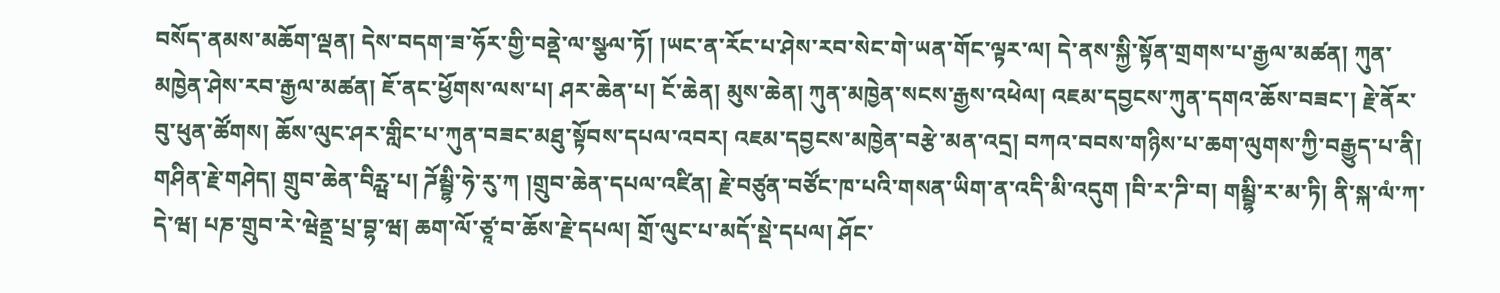བསོད་ནམས་མཆོག་ལྡན། དེས་བདག་ཟ་ཧོར་གྱི་བནྡེ་ལ་སྩལ་ཏོ། །ཡང་ན་རོང་པ་ཤེས་རབ་སེང་གེ་ཡན་གོང་ལྟར་ལ། དེ་ནས་སྐྱི་སྟོན་གྲགས་པ་རྒྱལ་མཚན། ཀུན་མཁྱེན་ཤེས་རབ་རྒྱལ་མཚན། ཇོ་ནང་ཕྱོགས་ལས་པ། ཤར་ཆེན་པ། ངོ་ཆེན། མུས་ཆེན། ཀུན་མཁྱེན་སངས་རྒྱས་འཕེལ། འཇམ་དབྱངས་ཀུན་དགའ་ཆོས་བཟང་། རྗེ་ནོར་བུ་ཕུན་ཚོགས། ཆོས་ལུང་ཤར་གླིང་པ་ཀུན་བཟང་མཐུ་སྟོབས་དཔལ་འབར། འཇམ་དབྱངས་མཁྱེན་བརྩེ་མན་འདྲ། བཀའ་བབས་གཉིས་པ་ཆག་ལུགས་ཀྱི་བརྒྱུད་པ་ནི། གཤིན་རྗེ་གཤེད། གྲུབ་ཆེན་བིཪྺ་པ། ཌོམྦྷི་ཧེ་རུ་ཀ །གྲུབ་ཆེན་དཔལ་འཛིན། རྗེ་བཙུན་བཙོང་ཁ་པའི་གསན་ཡིག་ན་འདི་མི་འདུག །བི་ར་ཌི་བ། གམྦྷི་ར་མ་ཏི། ནི་སྐ་ལཾ་ཀ་དེ་ཝ། པཎ་གྲུབ་རེ་ཝེནྡྲ་པྲ་བྷ་ཝ། ཆག་ལོ་ཙཱ་བ་ཆོས་རྗེ་དཔལ། གྲོ་ལུང་པ་མདོ་སྡེ་དཔལ། ཤོང་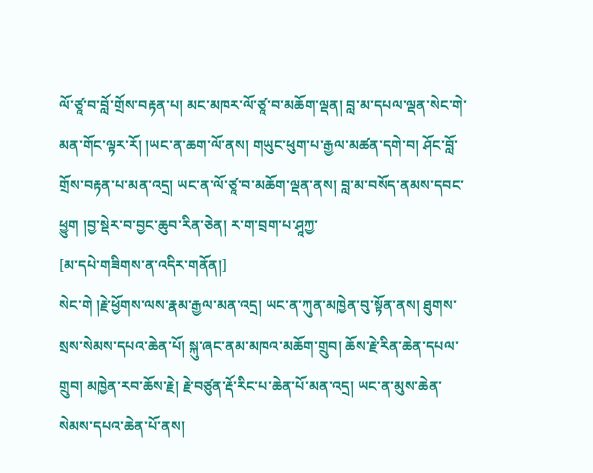ལོ་ཙཱ་བ་བློ་གྲོས་བརྟན་པ། མང་མཁར་ལོ་ཙཱ་བ་མཆོག་ལྡན། བླ་མ་དཔལ་ལྡན་སེང་གེ་མན་གོང་ལྟར་རོ། །ཡང་ན་ཆག་ལོ་ནས། གཡུང་ཕུག་པ་རྒྱལ་མཚན་དགེ་བ། ཤོང་བློ་གྲོས་བརྟན་པ་མན་འདྲ། ཡང་ན་ལོ་ཙཱ་བ་མཆོག་ལྡན་ནས། བླ་མ་བསོད་ནམས་དབང་ཕྱུག །བྱ་སྡེར་བ་བྱང་ཆུབ་རིན་ཅེན། ར་ག་བྲག་པ་ཤཱཀྱ་
[མ་དཔེ་གཟིགས་ན་འདིར་གནོན།]
སེང་གེ །རྗེ་ཕྱོགས་ལས་རྣམ་རྒྱལ་མན་འདྲ། ཡང་ན་ཀུན་མཁྱེན་བུ་སྟོན་ནས། ཐུགས་སྲས་སེམས་དཔའ་ཆེན་པོ། སྐུ་ཞང་ནམ་མཁའ་མཆོག་གྲུབ། ཆོས་རྗེ་རིན་ཆེན་དཔལ་གྲུབ། མཁྱེན་རབ་ཆོས་རྗེ། རྗེ་བཙུན་རྡོ་རིང་པ་ཆེན་པོ་མན་འདྲ། ཡང་ན་མུས་ཆེན་སེམས་དཔའ་ཆེན་པོ་ནས།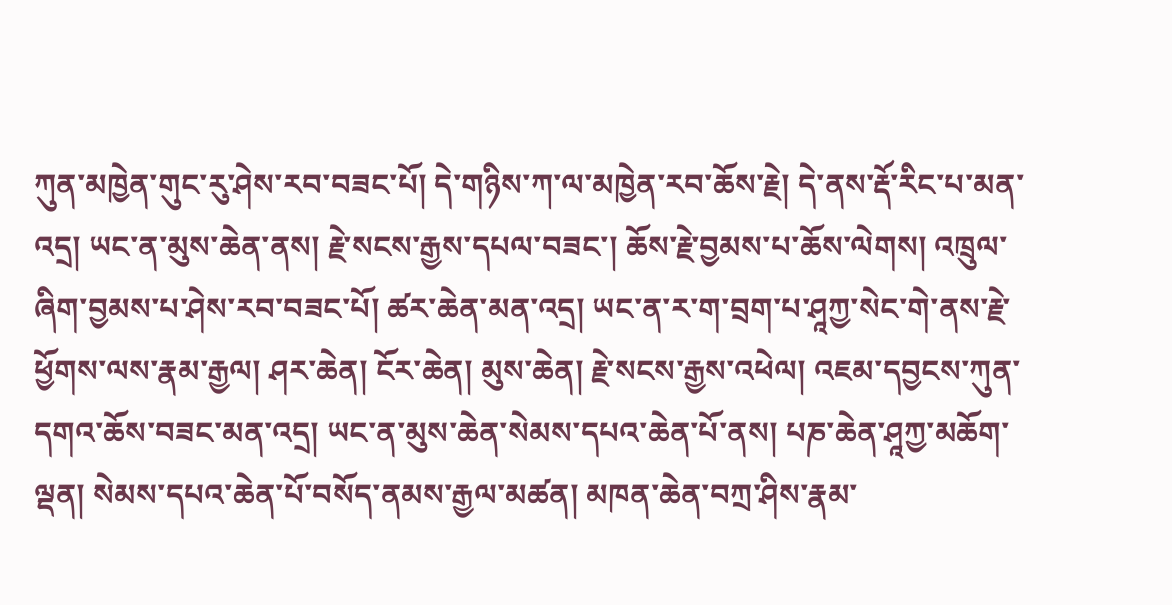ཀུན་མཁྱེན་གུང་རུ་ཤེས་རབ་བཟང་པོ། དེ་གཉིས་ཀ་ལ་མཁྱེན་རབ་ཆོས་རྗེ། དེ་ནས་རྡོ་རིང་པ་མན་འདྲ། ཡང་ན་མུས་ཆེན་ནས། རྗེ་སངས་རྒྱས་དཔལ་བཟང་། ཆོས་རྗེ་བྱམས་པ་ཆོས་ལེགས། འཁྲུལ་ཞིག་བྱམས་པ་ཤེས་རབ་བཟང་པོ། ཚར་ཆེན་མན་འདྲ། ཡང་ན་ར་ག་བྲག་པ་ཤཱཀྱ་སེང་གེ་ནས་རྗེ་ཕྱོགས་ལས་རྣམ་རྒྱལ། ཤར་ཆེན། ངོར་ཆེན། མུས་ཆེན། རྗེ་སངས་རྒྱས་འཕེལ། འཇམ་དབྱངས་ཀུན་དགའ་ཆོས་བཟང་མན་འདྲ། ཡང་ན་མུས་ཆེན་སེམས་དཔའ་ཆེན་པོ་ནས། པཎ་ཆེན་ཤཱཀྱ་མཆོག་ལྡན། སེམས་དཔའ་ཆེན་པོ་བསོད་ནམས་རྒྱལ་མཚན། མཁན་ཆེན་བཀྲ་ཤིས་རྣམ་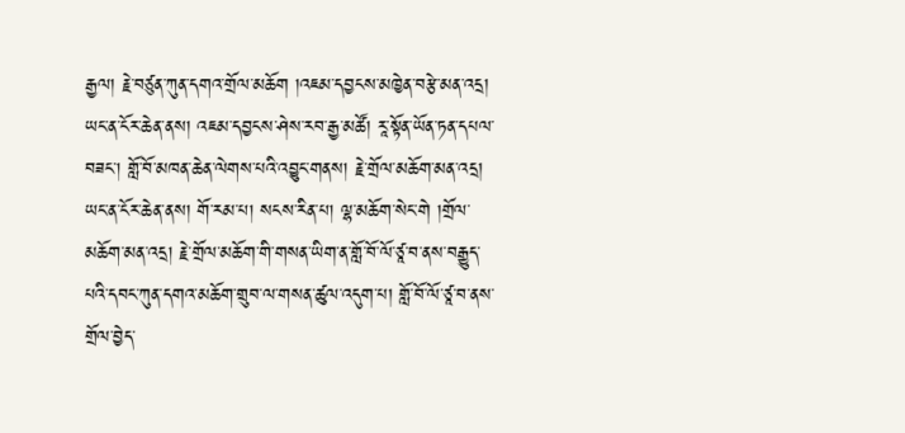རྒྱལ། རྗེ་བཙུན་ཀུན་དགའ་གྲོལ་མཆོག །འཇམ་དབྱངས་མཁྱེན་བརྩེ་མན་འདྲ། ཡང་ན་ངོར་ཆེན་ནས། འཇམ་དབྱངས་ཤེས་རབ་རྒྱ་མཚོ། རཱ་སྟོན་ཡོན་ཏན་དཔལ་བཟང་། གློ་བོ་མཁན་ཆེན་ལེགས་པའི་འབྱུང་གནས། རྗེ་གྲོལ་མཆོག་མན་འདྲ། ཡང་ན་ངོར་ཆེན་ནས། གོ་རམ་པ། སངས་རིན་པ། ལྷ་མཆོག་སེང་གེ །གྲོལ་མཆོག་མན་འདྲ། རྗེ་གྲོལ་མཆོག་གི་གསན་ཡིག་ན་གློ་བོ་ལོ་ཙཱ་བ་ནས་བརྒྱུད་པའི་དབང་ཀུན་དགའ་མཆོག་གྲུབ་ལ་གསན་ཚུལ་འདུག་པ། གློ་བོ་ལོ་ཙཱ་བ་ནས་གྲོལ་བྱེད་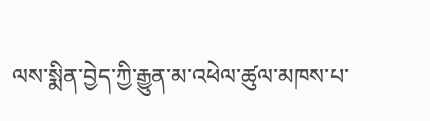ལས་སྨིན་བྱེད་ཀྱི་རྒྱུན་མ་འཕེལ་ཚུལ་མཁས་པ་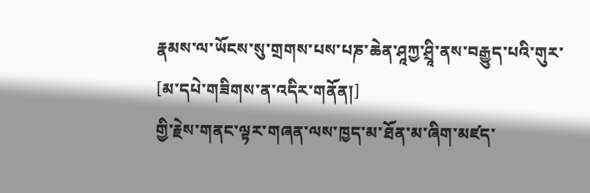རྣམས་ལ་ཡོངས་སུ་གྲགས་པས་པཎ་ཆེན་ཤཱཀྱ་ཤྲཱི་ནས་བརྒྱུད་པའི་གུར་
[མ་དཔེ་གཟིགས་ན་འདིར་གནོན།]
གྱི་རྗེས་གནང་ལྟར་གཞན་ལས་ཁྱད་མ་ཐོན་མ་ཞིག་མཛད་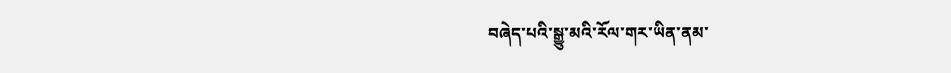བཞེད་པའི་སྒྱུ་མའི་རོལ་གར་ཡིན་ནམ་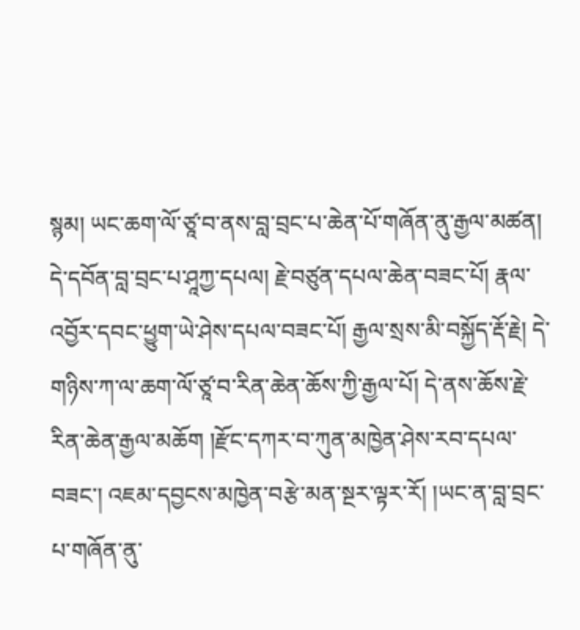སྙམ། ཡང་ཆག་ལོ་ཙཱ་བ་ནས་བླ་བྲང་པ་ཆེན་པོ་གཞོན་ནུ་རྒྱལ་མཚན། དེ་དབོན་བླ་བྲང་པ་ཤཱཀྱ་དཔལ། རྗེ་བཙུན་དཔལ་ཆེན་བཟང་པོ། རྣལ་འབྱོར་དབང་ཕྱུག་ཡེ་ཤེས་དཔལ་བཟང་པོ། རྒྱལ་སྲས་མི་བསྐྱོད་རྡོ་རྗེ། དེ་གཉིས་ཀ་ལ་ཆག་ལོ་ཙཱ་བ་རིན་ཆེན་ཆོས་ཀྱི་རྒྱལ་པོ། དེ་ནས་ཆོས་རྗེ་རིན་ཆེན་རྒྱལ་མཆོག །རྫོང་དཀར་བ་ཀུན་མཁྱེན་ཤེས་རབ་དཔལ་བཟང་། འཇམ་དབྱངས་མཁྱེན་བརྩེ་མན་སྔར་ལྟར་རོ། །ཡང་ན་བླ་བྲང་པ་གཞོན་ནུ་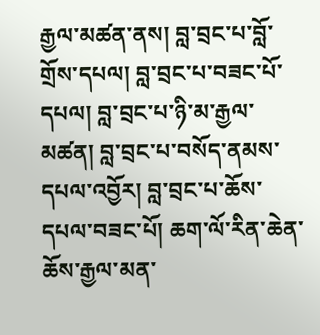རྒྱལ་མཚན་ནས། བླ་བྲང་པ་བློ་གྲོས་དཔལ། བླ་བྲང་པ་བཟང་པོ་དཔལ། བླ་བྲང་པ་ཉི་མ་རྒྱལ་མཚན། བླ་བྲང་པ་བསོད་ནམས་དཔལ་འབྱོར། བླ་བྲང་པ་ཆོས་དཔལ་བཟང་པོ། ཆག་ལོ་རིན་ཆེན་ཆོས་རྒྱལ་མན་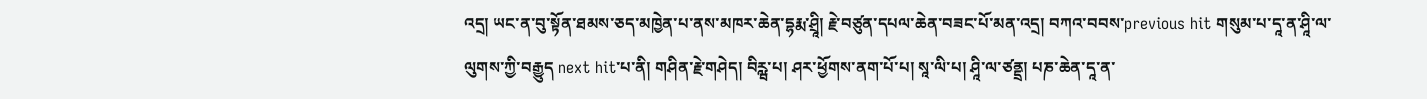འདྲ། ཡང་ན་བུ་སྟོན་ཐམས་ཅད་མཁྱེན་པ་ནས་མཁར་ཆེན་དྷརྨ་ཤྲཱི། རྗེ་བཙུན་དཔལ་ཆེན་བཟང་པོ་མན་འདྲ། བཀའ་བབས་previous hit གསུམ་པ་དཱ་ན་ཤཱི་ལ་ལུགས་ཀྱི་བརྒྱུད next hit་པ་ནི། གཤིན་རྗེ་གཤེད། བིཪྺ་པ། ཤར་ཕྱོགས་ནག་པོ་པ། སཱ་ལི་པ། ཤཱི་ལ་ཙནྡྲ། པཎ་ཆེན་དཱ་ན་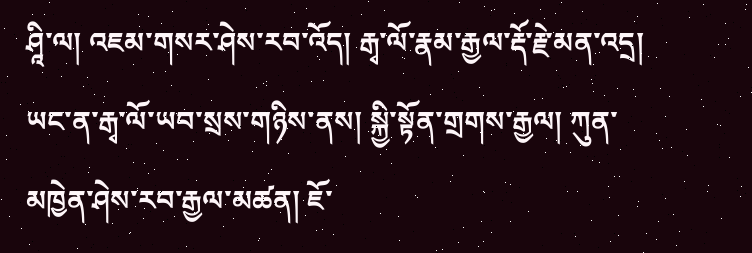ཤཱི་ལ། འཇམ་གསར་ཤེས་རབ་འོད། རྒྭ་ལོ་རྣམ་རྒྱལ་རྡོ་རྗེ་མན་འདྲ། ཡང་ན་རྒྭ་ལོ་ཡབ་སྲས་གཉིས་ནས། སྐྱི་སྟོན་གྲགས་རྒྱལ། ཀུན་མཁྱེན་ཤེས་རབ་རྒྱལ་མཚན། ཇོ་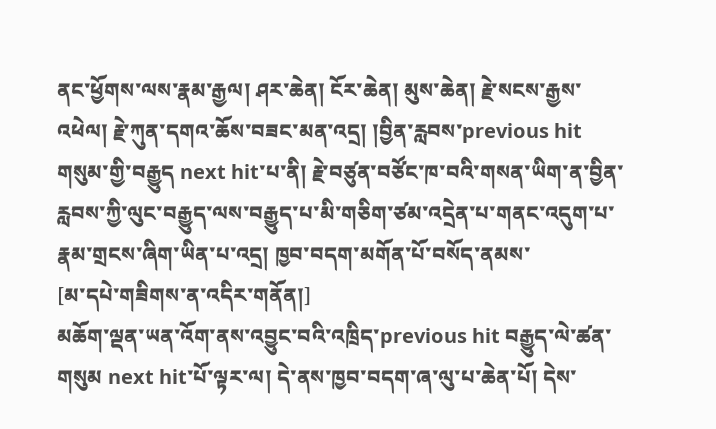ནང་ཕྱོགས་ལས་རྣམ་རྒྱལ། ཤར་ཆེན། ངོར་ཆེན། མུས་ཆེན། རྗེ་སངས་རྒྱས་འཕེལ། རྗེ་ཀུན་དགའ་ཆོས་བཟང་མན་འདྲ། །བྱིན་རླབས་previous hit གསུམ་གྱི་བརྒྱུད next hit་པ་ནི། རྗེ་བཙུན་བཙོང་ཁ་བའི་གསན་ཡིག་ན་བྱིན་རླབས་ཀྱི་ལུང་བརྒྱུད་ལས་བརྒྱུད་པ་མི་གཅིག་ཙམ་འདྲེན་པ་གནང་འདུག་པ་རྣམ་གྲངས་ཞིག་ཡིན་པ་འདྲ། ཁྱབ་བདག་མགོན་པོ་བསོད་ནམས་
[མ་དཔེ་གཟིགས་ན་འདིར་གནོན།]
མཆོག་ལྡན་ཡན་འོག་ནས་འབྱུང་བའི་འཁྲིད་previous hit བརྒྱུད་ལེ་ཚན་གསུམ next hit་པོ་ལྟར་ལ། དེ་ནས་ཁྱབ་བདག་ཞ་ལུ་པ་ཆེན་པོ། དེས་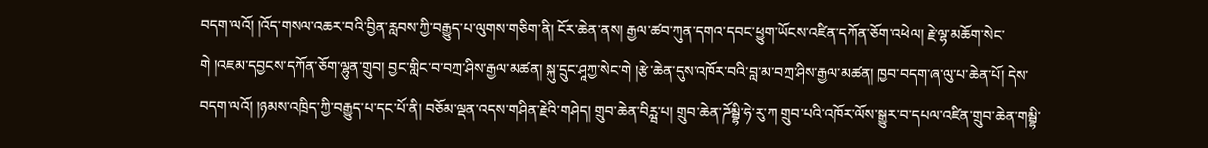བདག་ལའོ། །འོད་གསལ་འཆར་བའི་བྱིན་རླབས་ཀྱི་བརྒྱུད་པ་ལུགས་གཅིག་ནི། ངོར་ཆེན་ནས། རྒྱལ་ཚབ་ཀུན་དགའ་དབང་ཕྱུག་ཡོངས་འཛིན་དཀོན་ཅོག་འཕེལ། རྗེ་ལྷ་མཆོག་སེང་གེ །འཇམ་དབྱངས་དཀོན་ཅོག་ལྷུན་གྲུབ། བྱང་གླིང་བ་བཀྲ་ཤིས་རྒྱལ་མཚན། སྐུ་དྲུང་ཤཱཀྱ་སེང་གེ །རྩེ་ཆེན་དུས་འཁོར་བའི་བླ་མ་བཀྲ་ཤིས་རྒྱལ་མཚན། ཁྱབ་བདག་ཞ་ལུ་པ་ཆེན་པོ། དེས་བདག་ལའོ། །ཉམས་འཁྲིད་ཀྱི་བརྒྱུད་པ་དང་པོ་ནི། བཅོམ་ལྡན་འདས་གཤིན་རྗེའི་གཤེད། གྲུབ་ཆེན་བིཪྺ་པ། གྲུབ་ཆེན་ཌོམྦྷི་ཧེ་རུ་ཀ གྲུབ་པའི་འཁོར་ལོས་སྒྱུར་བ་དཔལ་འཛིན་གྲུབ་ཆེན་གམྦྷི་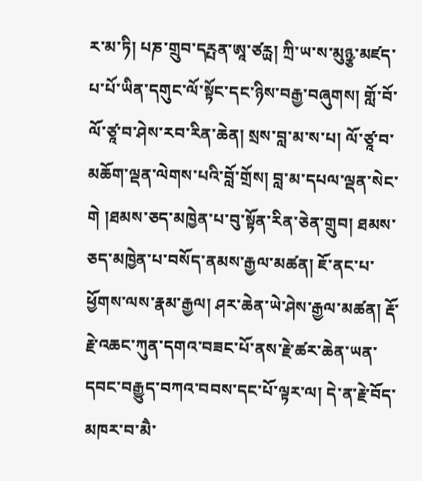ར་མ་ཏི། པཎ་གྲུབ་དཪྤན་ཨཱ་ཙཪྻ། ཀྲི་ཡ་ས་མུཉྩ་མཛད་པ་པོ་ཡིན་དགུང་ལོ་སྟོང་དང་ཉིས་བརྒྱ་བཞུགས། གློ་བོ་ལོ་ཙཱ་བ་ཤེས་རབ་རིན་ཆེན། སྲས་བླ་མ་ས་པ། ལོ་ཙཱ་བ་མཆོག་ལྡན་ལེགས་པའི་བློ་གྲོས། བླ་མ་དཔལ་ལྡན་སེང་གེ །ཐམས་ཅད་མཁྱེན་པ་བུ་སྟོན་རིན་ཅེན་གྲུབ། ཐམས་ཅད་མཁྱེན་པ་བསོད་ནམས་རྒྱལ་མཚན། ཇོ་ནང་པ་ཕྱོགས་ལས་རྣམ་རྒྱལ། ཤར་ཆེན་ཡེ་ཤེས་རྒྱལ་མཚན། རྡོ་རྗེ་འཆང་ཀུན་དགའ་བཟང་པོ་ནས་རྗེ་ཚར་ཆེན་ཡན་དབང་བརྒྱུད་བཀའ་བབས་དང་པོ་ལྟར་ལ། དེ་ན་རྗེ་བོད་མཁར་བ་མཻ་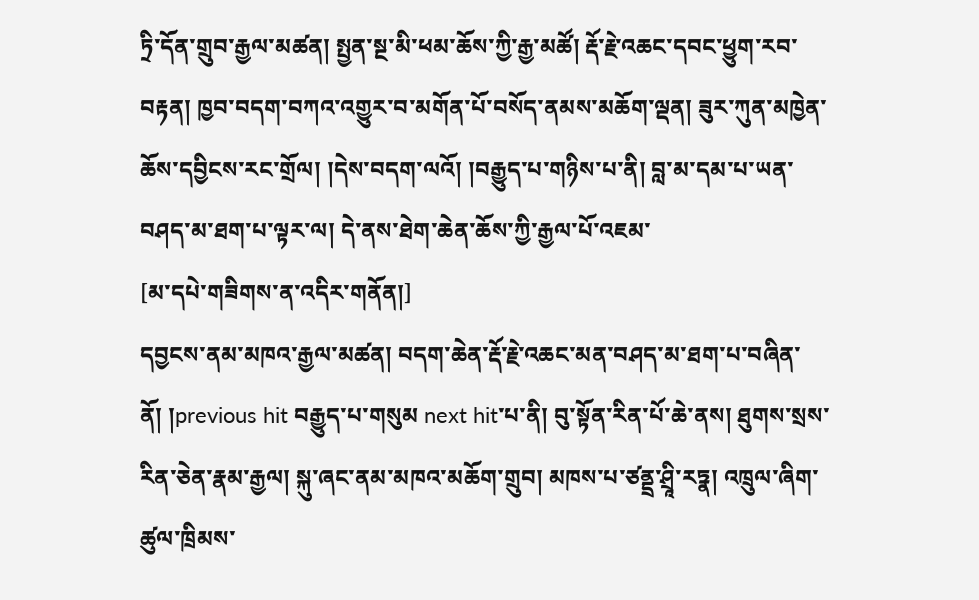ཏྲི་དོན་གྲུབ་རྒྱལ་མཚན། སྤྱན་སྔ་མི་ཕམ་ཆོས་ཀྱི་རྒྱ་མཚོ། རྡོ་རྗེ་འཆང་དབང་ཕྱུག་རབ་བརྟན། ཁྱབ་བདག་བཀའ་འགྱུར་བ་མགོན་པོ་བསོད་ནམས་མཆོག་ལྡན། ཟུར་ཀུན་མཁྱེན་ཆོས་དབྱིངས་རང་གྲོལ། །དེས་བདག་ལའོ། །བརྒྱུད་པ་གཉིས་པ་ནི། བླ་མ་དམ་པ་ཡན་བཤད་མ་ཐག་པ་ལྟར་ལ། དེ་ནས་ཐེག་ཆེན་ཆོས་ཀྱི་རྒྱལ་པོ་འཇམ་
[མ་དཔེ་གཟིགས་ན་འདིར་གནོན།]
དབྱངས་ནམ་མཁའ་རྒྱལ་མཚན། བདག་ཆེན་རྡོ་རྗེ་འཆང་མན་བཤད་མ་ཐག་པ་བཞིན་ནོ། །previous hit བརྒྱུད་པ་གསུམ next hit་པ་ནི། བུ་སྟོན་རིན་པོ་ཆེ་ནས། ཐུགས་སྲས་རིན་ཅེན་རྣམ་རྒྱལ། སྐུ་ཞང་ནམ་མཁའ་མཆོག་གྲུབ། མཁས་པ་ཙནྡྲ་ཤྲཱི་རཏྣ། འཁྲུལ་ཞིག་ཚུལ་ཁྲིམས་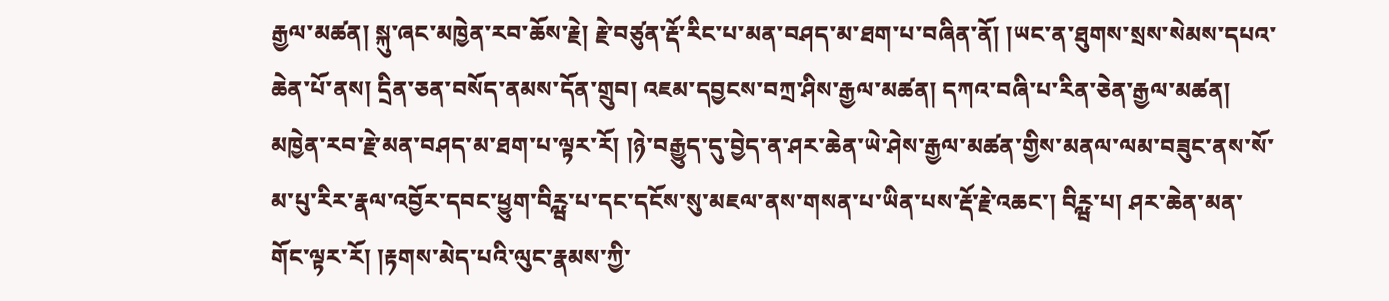རྒྱལ་མཚན། སྐུ་ཞང་མཁྱེན་རབ་ཆོས་རྗེ། རྗེ་བཙུན་རྡོ་རིང་པ་མན་བཤད་མ་ཐག་པ་བཞིན་ནོ། །ཡང་ན་ཐུགས་སྲས་སེམས་དཔའ་ཆེན་པོ་ནས། དྲིན་ཅན་བསོད་ནམས་དོན་གྲུབ། འཇམ་དབྱངས་བཀྲ་ཤིས་རྒྱལ་མཚན། དཀའ་བཞི་པ་རིན་ཅེན་རྒྱལ་མཚན། མཁྱེན་རབ་རྗེ་མན་བཤད་མ་ཐག་པ་ལྟར་རོ། །ཉེ་བརྒྱུད་དུ་བྱེད་ན་ཤར་ཆེན་ཡེ་ཤེས་རྒྱལ་མཚན་གྱིས་མནལ་ལམ་བཟུང་ནས་སོ་མ་པུ་རིར་རྣལ་འབྱོར་དབང་ཕྱུག་བིཪྺ་པ་དང་དངོས་སུ་མཇལ་ནས་གསན་པ་ཡིན་པས་རྡོ་རྗེ་འཆང་། བིཪྺ་པ། ཤར་ཆེན་མན་གོང་ལྟར་རོ། །རྟགས་མེད་པའི་ལུང་རྣམས་ཀྱི་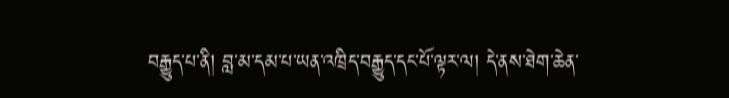བརྒྱུད་པ་ནི། བླ་མ་དམ་པ་ཡན་འཁྲིད་བརྒྱུད་དང་པོ་ལྟར་ལ། དེ་ནས་ཐེག་ཆེན་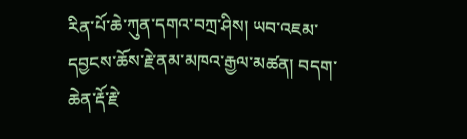རིན་པོ་ཆེ་ཀུན་དགའ་བཀྲ་ཤིས། ཡབ་འཇམ་དབྱངས་ཆོས་རྗེ་ནམ་མཁའ་རྒྱལ་མཚན། བདག་ཆེན་རྡོ་རྗེ་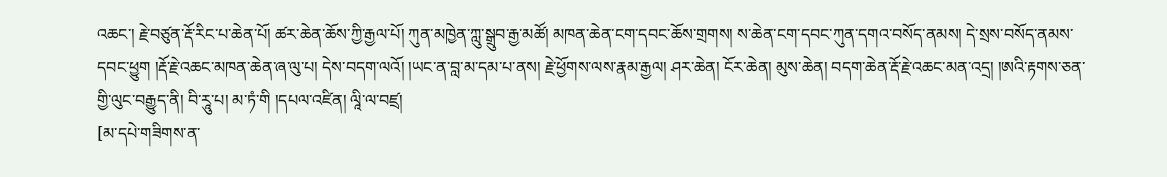འཆང་། རྗེ་བཙུན་རྡོ་རིང་པ་ཆེན་པོ། ཚར་ཆེན་ཆོས་ཀྱི་རྒྱལ་པོ། ཀུན་མཁྱེན་ཀླུ་སྒྲུབ་རྒྱ་མཚོ། མཁན་ཆེན་ངག་དབང་ཆོས་གྲགས། ས་ཆེན་ངག་དབང་ཀུན་དགའ་བསོད་ནམས། དེ་སྲས་བསོད་ནམས་དབང་ཕྱུག །རྡོ་རྗེ་འཆང་མཁན་ཆེན་ཞ་ལུ་པ། དེས་བདག་ལའོ། །ཡང་ན་བླ་མ་དམ་པ་ནས། རྗེ་ཕྱོགས་ལས་རྣམ་རྒྱལ། ཤར་ཆེན། ངོར་ཆེན། མུས་ཆེན། བདག་ཆེན་རྡོ་རྗེ་འཆང་མན་འདྲ། །ཨའི་རྟགས་ཅན་གྱི་ལུང་བརྒྱུད་ནི། བི་རཱུ་པ། མ་ཏཾ་གི །དཔལ་འཛིན། ལཱི་ལ་བཛྲ།
[མ་དཔེ་གཟིགས་ན་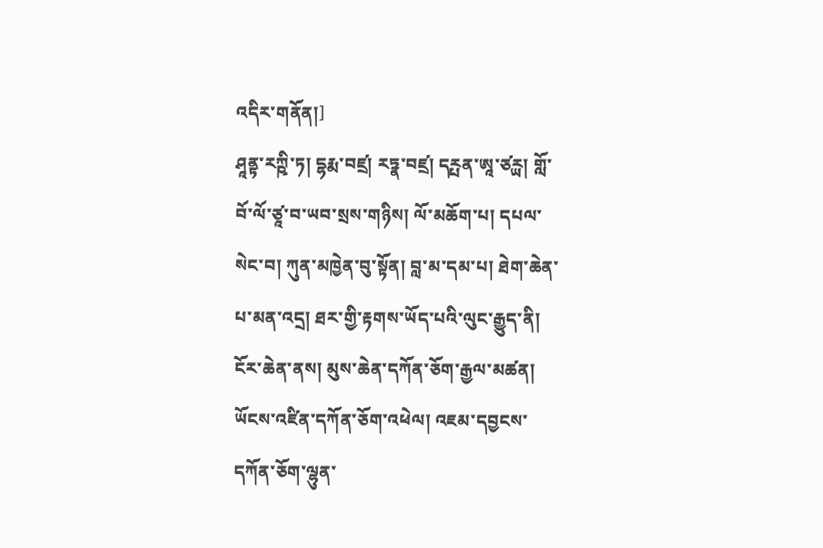འདིར་གནོན།]
ཤཱནྟ་རཀྵི་ཏ། དྷརྨ་བཛྲ། རཏྣ་བཛྲ། དཪྤན་ཨཱ་ཙཪྻ། གློ་བོ་ལོ་ཙཱ་བ་ཡབ་སྲས་གཉིས། ལོ་མཆོག་པ། དཔལ་སེང་བ། ཀུན་མཁྱེན་བུ་སྟོན། བླ་མ་དམ་པ། ཐེག་ཆེན་པ་མན་འདྲ། ཐར་གྱི་རྟགས་ཡོད་པའི་ལུང་རྒྱུད་ནི། ངོར་ཆེན་ནས། མུས་ཆེན་དཀོན་ཅོག་རྒྱལ་མཚན། ཡོངས་འཛིན་དཀོན་ཅོག་འཕེལ། འཇམ་དབྱངས་དཀོན་ཅོག་ལྷུན་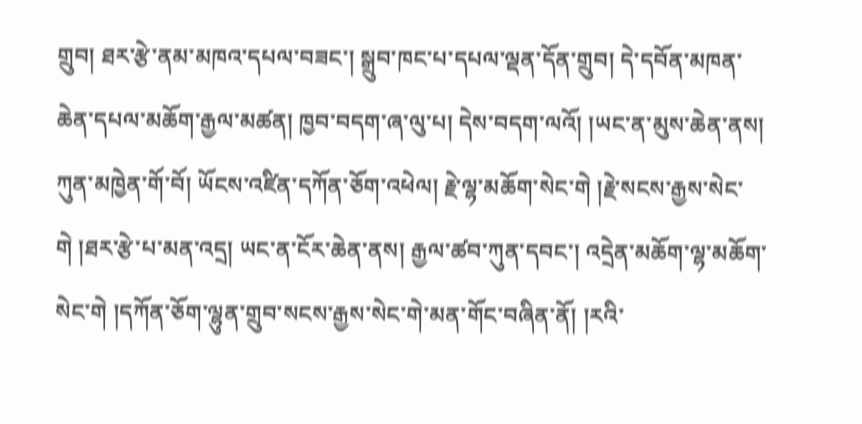གྲུབ། ཐར་རྩེ་ནམ་མཁའ་དཔལ་བཟང་། སྒྲུབ་ཁང་པ་དཔལ་ལྡན་དོན་གྲུབ། དེ་དབོན་མཁན་ཆེན་དཔལ་མཆོག་རྒྱལ་མཚན། ཁྱབ་བདག་ཞ་ལུ་པ། དེས་བདག་ལའོ། །ཡང་ན་མུས་ཆེན་ནས། ཀུན་མཁྱེན་གོ་བོ། ཡོངས་འཛིན་དཀོན་ཅོག་འཕེལ། རྗེ་ལྷ་མཆོག་སེང་གེ །རྗེ་སངས་རྒྱས་སེང་གེ །ཐར་རྩེ་པ་མན་འདྲ། ཡང་ན་ངོར་ཆེན་ནས། རྒྱལ་ཚབ་ཀུན་དབང་། འདྲེན་མཆོག་ལྷ་མཆོག་སེང་གེ །དཀོན་ཅོག་ལྷུན་གྲུབ་སངས་རྒྱས་སེང་གེ་མན་གོང་བཞིན་ནོ། །རའི་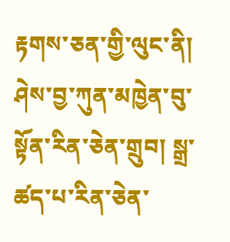རྟགས་ཅན་གྱི་ལུང་ནི། ཤེས་བྱ་ཀུན་མཁྱེན་བུ་སྟོན་རིན་ཅེན་གྲུབ། སྒྲ་ཚད་པ་རིན་ཅེན་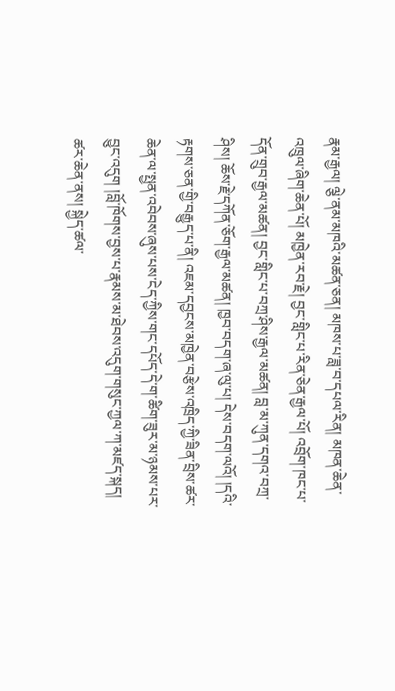རྣམ་རྒྱལ། ལྕེ་ནམ་མཁའི་མཚན་ཅན། མཁས་པ་ཟླ་བ་དཔལ་རིན། མཁན་ཆེན་འཁྲུལ་ཞིག་ཆེན་པོ། མཁྱེན་རབ་རྗེ། བྱང་གླིང་པ་རིན་ཅེན་རྒྱལ་པོ། འབྲོག་ཁང་པ་དོན་གྲུབ་རྒྱལ་མཚན། བྱང་གླིང་པ་བཀྲ་ཤིས་རྒྱལ་མཚན། བླ་མ་ཀུན་དགའ་བཀྲ་ཤིས། ཆོས་རྗེ་དཀོན་ཅོག་རྒྱལ་མཚན། ཁྱབ་བདག་ཞ་ལུ་པ། དེས་བདག་ལའོ། །དའི་རྟགས་ཅན་གྱི་བརྒྱུད་པ་ནི། འཇམ་དབྱངས་མཁྱེན་བརྩེས་འཁྲིད་ཀྱི་ཟིན་བྲིས་ཚར་ཆེན་ལ་སྤྱན་འབེབས་ཞུས་པས་ངེད་ཀྱིས་གང་དཔོད་དེ་ག་ཚིག་ཟུར་མ་ཉམས་པར་བྱུང་འདུག །བློ་ཁོགས་བྱས་པ་རྣམས་མ་ཐེབས་འདུག་གསུང་ཀྱལ་ཀ་མཛད་སྐད། ཚར་ཆེན་ནས། སྐྱེད་ཚལ་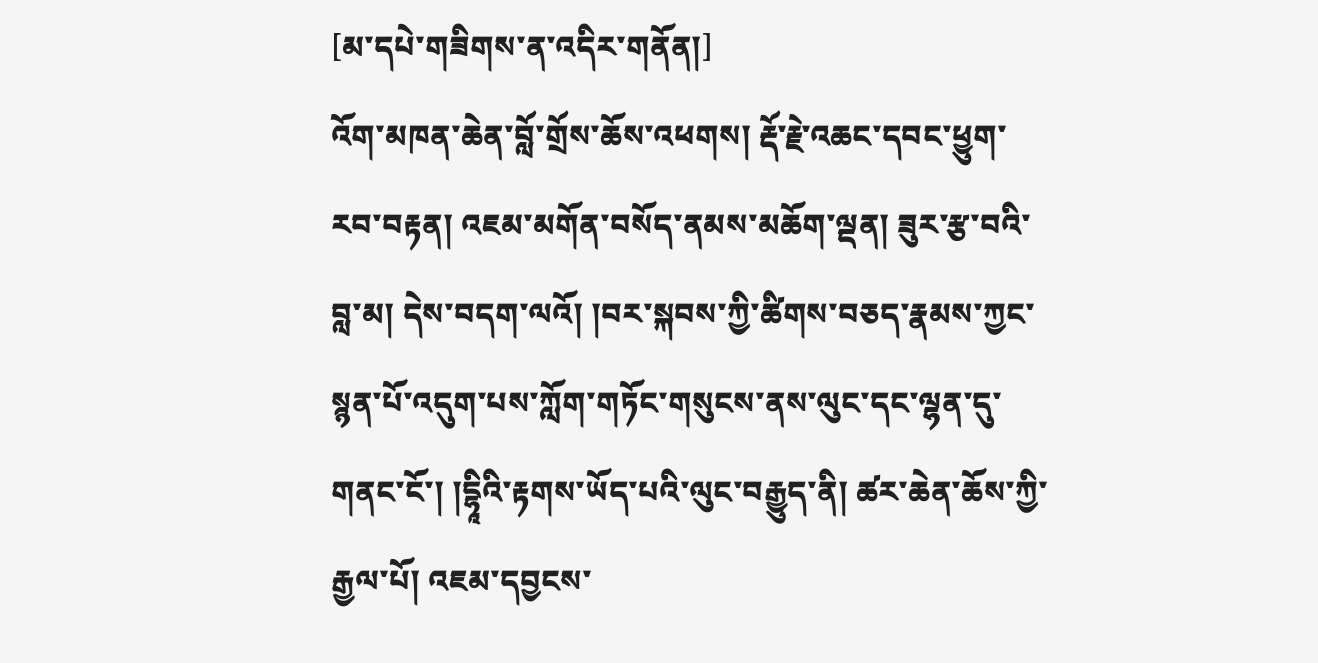[མ་དཔེ་གཟིགས་ན་འདིར་གནོན།]
འོག་མཁན་ཆེན་བློ་གྲོས་ཆོས་འཕགས། རྡོ་རྗེ་འཆང་དབང་ཕྱུག་རབ་བརྟན། འཇམ་མགོན་བསོད་ནམས་མཆོག་ལྡན། ཟུར་རྩ་བའི་བླ་མ། དེས་བདག་ལའོ། །བར་སྐབས་ཀྱི་ཚིགས་བཅད་རྣམས་ཀྱང་སྙན་པོ་འདུག་པས་ཀློག་གཏོང་གསུངས་ནས་ལུང་དང་ལྷན་དུ་གནང་ངོ་། །དྷཱིའི་རྟགས་ཡོད་པའི་ལུང་བརྒྱུད་ནི། ཚར་ཆེན་ཆོས་ཀྱི་རྒྱལ་པོ། འཇམ་དབྱངས་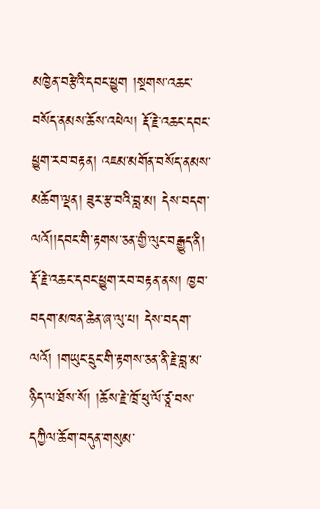མཁྱེན་བརྩེའི་དབང་ཕྱུག །སྔགས་འཆང་བསོད་ནམས་ཆོས་འཕེལ། རྡོ་རྗེ་འཆང་དབང་ཕྱུག་རབ་བརྟན། འཇམ་མགོན་བསོད་ནམས་མཆོག་ལྡན། ཟུར་རྩ་བའི་བླ་མ། དེས་བདག་ལའོ།།དབང་གི་རྟགས་ཅན་གྱི་ལུང་བརྒྱུད་ནི། རྡོ་རྗེ་འཆང་དབང་ཕྱུག་རབ་བརྟན་ནས། ཁྱབ་བདག་མཁན་ཆེན་ཞ་ལུ་པ། དེས་བདག་ལའོ། །གཡུང་དྲུང་གི་རྟགས་ཅན་ནི་རྗེ་བླ་མ་ཉིད་ལ་ཐོས་སོ། །ཆོས་རྗེ་ཁྲོ་ཕུ་ལོ་ཙཱ་བས་དཀྱིལ་ཆོག་བདུན་གསུམ་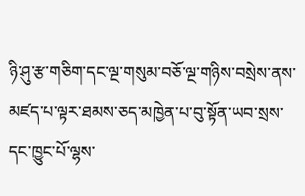ཉི་ཤུ་རྩ་གཅིག་དང་ལྔ་གསུམ་བཅོ་ལྔ་གཉིས་བསྲེས་ནས་མཛད་པ་ལྟར་ཐམས་ཅད་མཁྱེན་པ་བུ་སྟོན་ཡབ་སྲས་དང་ཁྱུང་པོ་ལྷས་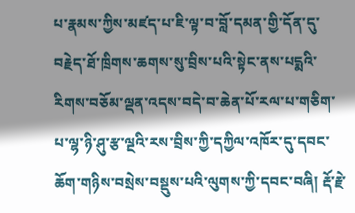པ་རྣམས་ཀྱིས་མཛད་པ་ཇི་ལྟ་བ་བློ་དམན་གྱི་དོན་དུ་བརྗེད་ཐོ་ཁྲིགས་ཆགས་སུ་བྲིས་པའི་སྟེང་ནས་པདྨའི་རིགས་བཅོམ་ལྡན་འདས་བདེ་བ་ཆེན་པོ་རལ་པ་གཅིག་པ་ལྷ་ཉི་ཤུ་རྩ་ལྔའི་རས་བྲིས་ཀྱི་དཀྱིལ་འཁོར་དུ་དབང་ཆོག་གཉིས་བསྲེས་བསྡུས་པའི་ལུགས་ཀྱི་དབང་བཞི། རྡོ་རྗེ་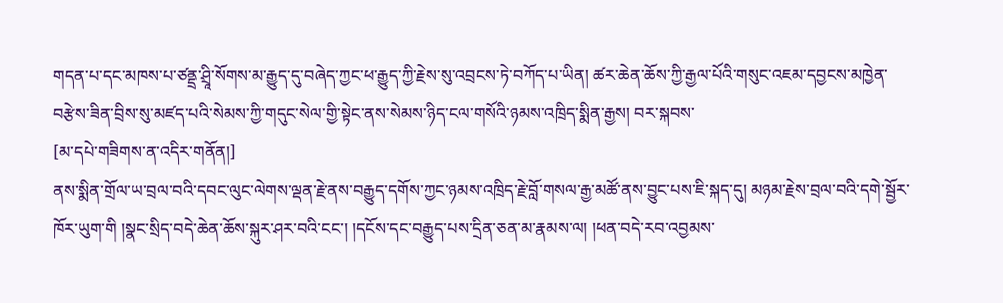གདན་པ་དང་མཁས་པ་ཙནྡྲ་ཤྲཱི་སོགས་མ་རྒྱུད་དུ་བཞེད་ཀྱང་ཕ་རྒྱུད་ཀྱི་རྗེས་སུ་འབྲངས་ཏེ་བཀོད་པ་ཡིན། ཚར་ཆེན་ཆོས་ཀྱི་རྒྱལ་པོའི་གསུང་འཇམ་དབྱངས་མཁྱེན་བརྩེས་ཟིན་བྲིས་སུ་མཛད་པའི་སེམས་ཀྱི་གདུང་སེལ་གྱི་སྟེང་ནས་སེམས་ཉིད་ངལ་གསོའི་ཉམས་འཁྲིད་སྨིན་རྒྱས། བར་སྐབས་
[མ་དཔེ་གཟིགས་ན་འདིར་གནོན།]
ནས་སྨིན་གྲོལ་ཡ་བྲལ་བའི་དབང་ལུང་ལེགས་ལྡན་རྗེ་ནས་བརྒྱུད་དགོས་ཀྱང་ཉམས་འཁྲིད་རྗེ་བློ་གསལ་རྒྱ་མཚོ་ནས་བྱུང་པས་ཇི་སྐད་དུ། མཉམ་རྗེས་བྲལ་བའི་དགེ་སྦྱོར་ཁོར་ཡུག་གི །སྣང་སྲིད་བདེ་ཆེན་ཆོས་སྐུར་ཤར་བའི་ངང་། །དངོས་དང་བརྒྱུད་པས་དྲིན་ཅན་མ་རྣམས་ལ། །ཕན་བདེ་རབ་འབྱམས་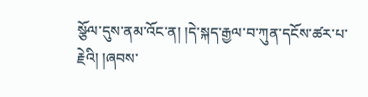སྩོལ་དུས་ནམ་འོང་ན། །དེ་སྐད་རྒྱལ་བ་ཀུན་དངོས་ཚར་པ་རྗེའི། །ཞབས་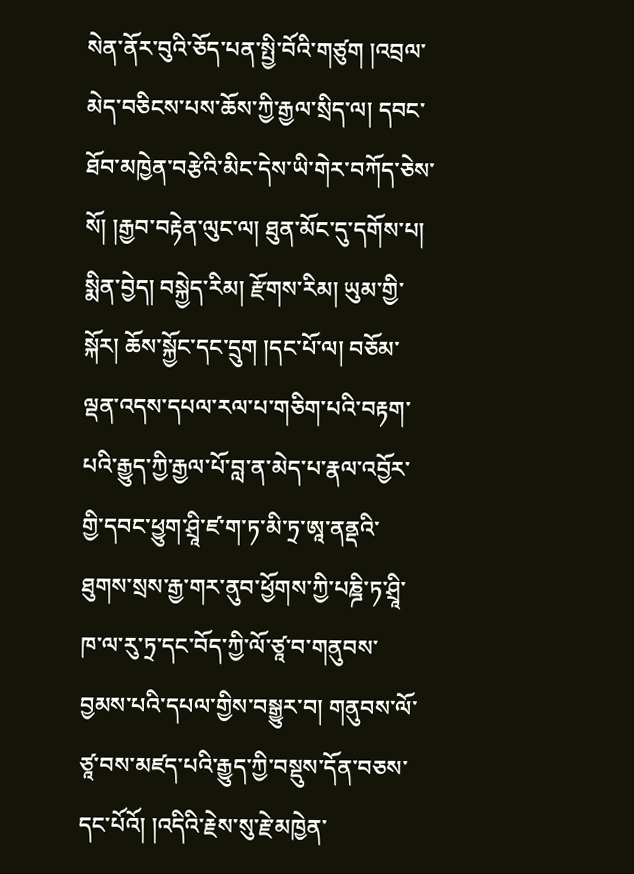སེན་ནོར་བུའི་ཅོད་པན་སྤྱི་བོའི་གཙུག །འབྲལ་མེད་བཅིངས་པས་ཆོས་ཀྱི་རྒྱལ་སྲིད་ལ། དབང་ཐོབ་མཁྱེན་བརྩེའི་མིང་དེས་ཡི་གེར་བཀོད་ཅེས་སོ། །རྒྱབ་བརྟེན་ལུང་ལ། ཐུན་མོང་དུ་དགོས་པ། སྨིན་བྱེད། བསྐྱེད་རིམ། རྫོགས་རིམ། ཡུམ་གྱི་སྐོར། ཆོས་སྐྱོང་དང་དྲུག །དང་པོ་ལ། བཅོམ་ལྡན་འདས་དཔལ་རལ་པ་གཅིག་པའི་བརྟག་པའི་རྒྱུད་ཀྱི་རྒྱལ་པོ་བླ་ན་མེད་པ་རྣལ་འབྱོར་གྱི་དབང་ཕྱུག་ཤྲཱི་ཛ་ག་ཏ་མི་ཏྲ་ཨཱ་ནནྡའི་ཐུགས་སྲས་རྒྱ་གར་ནུབ་ཕྱོགས་ཀྱི་པཎྜི་ཏ་ཤྲཱི་ཁ་ལ་རུ་ཏྲ་དང་བོད་ཀྱི་ལོ་ཙཱ་བ་གནུབས་བྱམས་པའི་དཔལ་གྱིས་བསྒྱུར་བ། གནུབས་ལོ་ཙཱ་བས་མཛད་པའི་རྒྱུད་ཀྱི་བསྡུས་དོན་བཅས་དང་པོའོ། །འདིའི་རྗེས་སུ་རྗེ་མཁྱེན་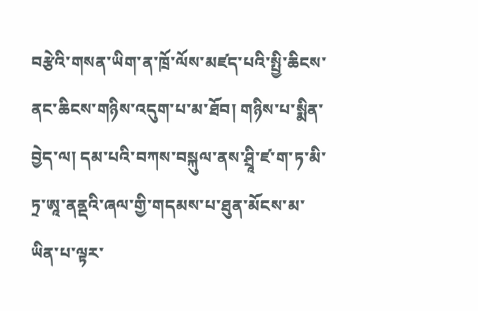བརྩེའི་གསན་ཡིག་ན་ཁྲོ་ལོས་མཛད་པའི་སྤྱི་ཆིངས་ནང་ཆིངས་གཉིས་འདུག་པ་མ་ཐོབ། གཉིས་པ་སྨིན་བྱེད་ལ། དམ་པའི་བཀས་བསྐུལ་ནས་ཤྲཱི་ཛ་ག་ཏ་མི་ཏྲ་ཨཱ་ནནྡའི་ཞལ་གྱི་གདམས་པ་ཐུན་མོངས་མ་ཡིན་པ་ལྟར་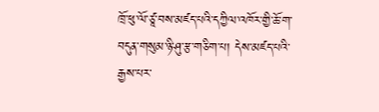ཁྲོ་ཕུ་ལོ་ཙཱ་བས་མཛད་པའི་དཀྱིལ་འཁོར་གྱི་ཆོ་ག་བདུན་གསུམ་ཉི་ཤུ་རྩ་གཅིག་པ། དེས་མཛད་པའི་རྒྱས་པར་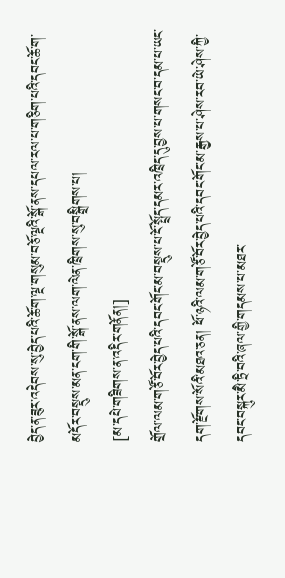བྱེད་ན་ཟུར་འདེབས་སུ་བྱེད་པའི་ཆོ་ག་ལྔ་གསུམ་བཅོ་ལྔའི་སྒོ་ནས་དཔལ་རལ་པ་གཅིག་པའི་དབང་ཆོ་ག་མདོར་བསྡུས་མན་ངག་གི་སྒོ་ནས་ལག་ལེན་ཁྲིགས་སུ་བསྒྲིགས་པ།
[མ་དཔེ་གཟིགས་ན་འདིར་གནོན།]
གྲོལ་ལམ་གཙོ་བོར་བྱེད་པའི་དབང་གོང་མ་བསྡུས་པ་ངོ་སྤྲོད་དམར་འཁྲིད་དུ་བྱས་པ་གསང་བ་དམ་པ་ཡང་དག་རྫོགས་སོའི་མཐའ་ཅན། ཕོ་ཉའི་ལམ་གཙོ་བོར་བྱེད་པའི་དབང་གོང་མ་རྒྱས་པ་ཤེས་རབ་ཡེ་ཤེས་ཀྱི་དབང་བསྐུར་མཻ་ཏྲི་བའི་ཞལ་གྱི་གདམས་པ་མཐར་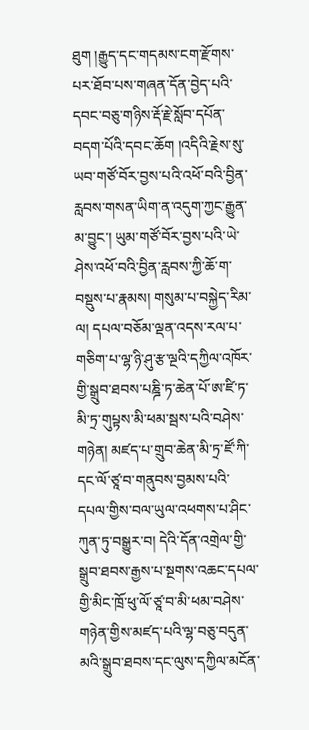ཐུག །རྒྱུད་དང་གདམས་ངག་རྫོགས་པར་ཐོབ་པས་གཞན་དོན་བྱེད་པའི་དབང་བཅུ་གཉིས་རྡོ་རྗེ་སློབ་དཔོན་བདག་པོའི་དབང་ཆོག །འདིའི་རྗེས་སུ་ཡབ་གཙོ་བོར་བྱས་པའི་འཕོ་བའི་བྱིན་རླབས་གསན་ཡིག་ན་འདུག་ཀྱང་རྒྱུན་མ་བྱུང་། ཡུམ་གཙོ་བོར་བྱས་པའི་ཡེ་ཤེས་འཕོ་བའི་བྱིན་རླབས་ཀྱི་ཆོ་ག་བསྡུས་པ་རྣམས། གསུམ་པ་བསྐྱེད་རིམ་ལ། དཔལ་བཅོམ་ལྡན་འདས་རལ་པ་གཅིག་པ་ལྷ་ཉི་ཤུ་རྩ་ལྔའི་དཀྱིལ་འཁོར་གྱི་སྒྲུབ་ཐབས་པཎྜི་ཏ་ཆེན་པོ་ཨ་ཛི་ཏ་མི་ཏྲ་གུཔྟས་མི་ཕམ་སྦས་པའི་བཤེས་གཉེན། མཛད་པ་གྲུབ་ཆེན་མི་ཏྲ་ཛོ་ཀི་དང་ལོ་ཙཱ་བ་གནུབས་བྱམས་པའི་དཔལ་གྱིས་བལ་ཡུལ་འཕགས་པ་ཤིང་ཀུན་ཏུ་བསྒྱུར་བ། དེའི་དོན་འགྲེལ་གྱི་སྒྲུབ་ཐབས་རྒྱས་པ་སྔགས་འཆང་དཔལ་གྱི་མིང་ཁྲོ་ཕུ་ལོ་ཙཱ་བ་མི་ཕམ་བཤེས་གཉེན་གྱིས་མཛད་པའི་ལྷ་བཅུ་བདུན་མའི་སྒྲུབ་ཐབས་དང་ལུས་དཀྱིལ་མངོན་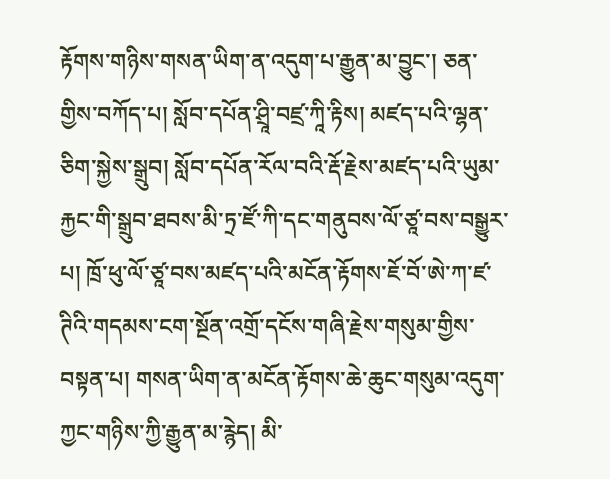རྟོགས་གཉིས་གསན་ཡིག་ན་འདུག་པ་རྒྱུན་མ་བྱུང་། ཅན་གྱིས་བཀོད་པ། སློབ་དཔོན་ཤྲཱི་བཛྲ་ཀཱི་རྟིས། མཛད་པའི་ལྷན་ཅིག་སྐྱེས་སྒྲུབ། སློབ་དཔོན་རོལ་བའི་རྡོ་རྗེས་མཛད་པའི་ཡུམ་རྐྱང་གི་སྒྲུབ་ཐབས་མི་ཏྲ་ཛོ་ཀི་དང་གནུབས་ལོ་ཙཱ་བས་བསྒྱུར་པ། ཁྲོ་ཕུ་ལོ་ཙཱ་བས་མཛད་པའི་མངོན་རྟོགས་ཇོ་བོ་ཨེ་ཀ་ཛ་ཊིའི་གདམས་ངག་སྔོན་འགྲོ་དངོས་གཞི་རྗེས་གསུམ་གྱིས་བསྟན་པ། གསན་ཡིག་ན་མངོན་རྟོགས་ཆེ་ཆུང་གསུམ་འདུག་ཀྱང་གཉིས་ཀྱི་རྒྱུན་མ་རྙེད། མི་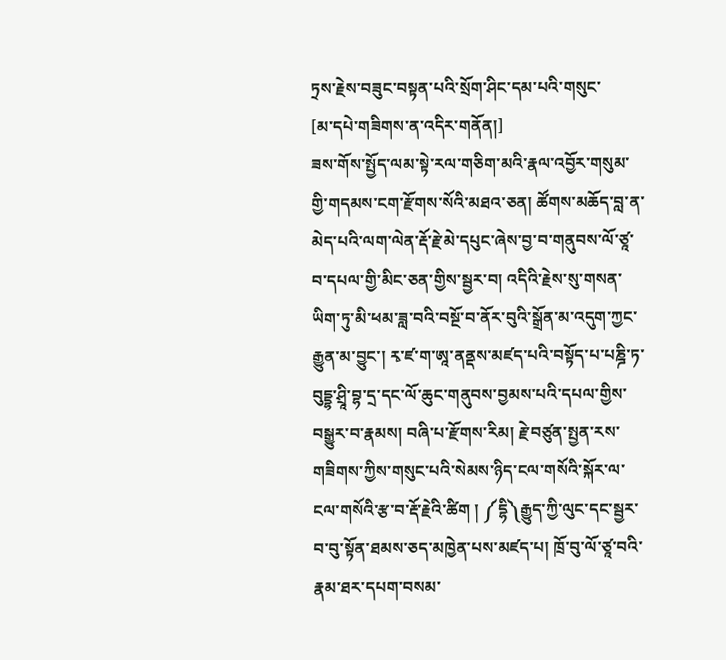ཏྲས་རྗེས་བཟུང་བསྟན་པའི་སྲོག་ཤིང་དམ་པའི་གསུང་
[མ་དཔེ་གཟིགས་ན་འདིར་གནོན།]
ཟས་གོས་སྤྱོད་ལམ་སྟེ་རལ་གཅིག་མའི་རྣལ་འབྱོར་གསུམ་གྱི་གདམས་ངག་རྫོགས་སོའི་མཐའ་ཅན། ཚོགས་མཆོད་བླ་ན་མེད་པའི་ལག་ལེན་རྡོ་རྗེ་མེ་དཔུང་ཞེས་བྱ་བ་གནུབས་ལོ་ཙཱ་བ་དཔལ་གྱི་མིང་ཅན་གྱིས་སྦྱར་བ། འདིའི་རྗེས་སུ་གསན་ཡིག་ཏུ་མི་ཕམ་ཟླ་བའི་བསྔོ་བ་ནོར་བུའི་སྒྲོན་མ་འདུག་ཀྱང་རྒྱུན་མ་བྱུང་། རྭ་ཛ་ག་ཨཱ་ནནྡས་མཛད་པའི་བསྟོད་པ་པཎྜི་ཏ་བུདྡྷ་ཤྲཱི་བྷ་དྲ་དང་ལོ་ཆུང་གནུབས་བྱམས་པའི་དཔལ་གྱིས་བསྒྱུར་བ་རྣམས། བཞི་པ་རྫོགས་རིམ། རྗེ་བཙུན་སྤྱན་རས་གཟིགས་ཀྱིས་གསུང་པའི་སེམས་ཉིད་ངལ་གསོའི་སྐོར་ལ་ངལ་གསོའི་རྩ་བ་རྡོ་རྗེའི་ཚིག ། ༼དྷི༽རྒྱུད་ཀྱི་ལུང་དང་སྦྱར་བ་བུ་སྟོན་ཐམས་ཅད་མཁྱེན་པས་མཛད་པ། ཁྲོ་བུ་ལོ་ཙཱ་བའི་རྣམ་ཐར་དཔག་བསམ་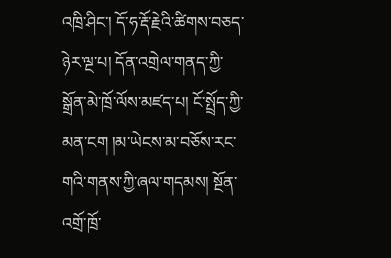འཁྲི་ཤིང་། དོ་ཧ་རྡོ་རྗེའི་ཚིགས་བཅད་ཉེར་ལྔ་པ། དོན་འགྲེལ་གནད་ཀྱི་སྒྲོན་མེ་ཁྲོ་ལོས་མཛད་པ། ངོ་སྤྲོད་ཀྱི་མན་ངག །མ་ཡེངས་མ་བཅོས་རང་གའི་གནས་ཀྱི་ཞལ་གདམས། སྔོན་འགྲོ་ཁྲོ་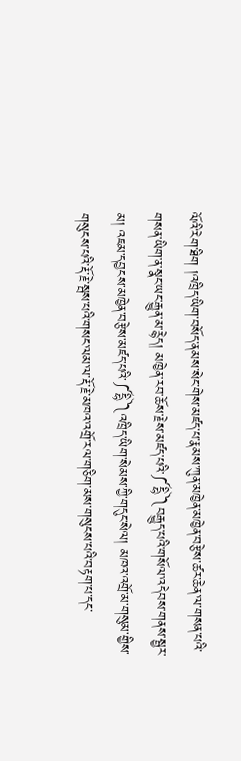ལོའི་རེག་ཐིག །འཁྲིད་ཡིག་བསོད་ནམས་སེང་གེས་མཛད་པ་རྣམས་ཀུན་མཁྱེན་མཁྱེན་བརྩེས་ཚར་ཆེན་ལ་གསན་པའི་གསན་ཡིག་ན་སྣང་ཡང་རྒྱུན་མ་རྙེད། མཁྱེན་རབ་ཆོས་རྗེས་མཛད་པའི་༼དྷི༽བརྒྱུད་པའི་གསོལ་འདེབས་གནས་སྦྱར་མ། འཇམ་དབྱངས་མཁྱེན་བརྩེས་མཛད་པའི་༼དྷི༽འཁྲིད་ཡིག་སེམས་ཀྱི་གདུང་སེལ། མཁའ་འགྲོ་མ་གསུམ་གྱིས་གསུངས་པའི་རྡོ་རྗེ་སྦས་པའི་གསང་ལམ་ལ་རྡོ་རྗེ་མཁའ་འགྲོ་རལ་གཅིག་མས་གསུངས་པའི་བརྟག་པ་དང་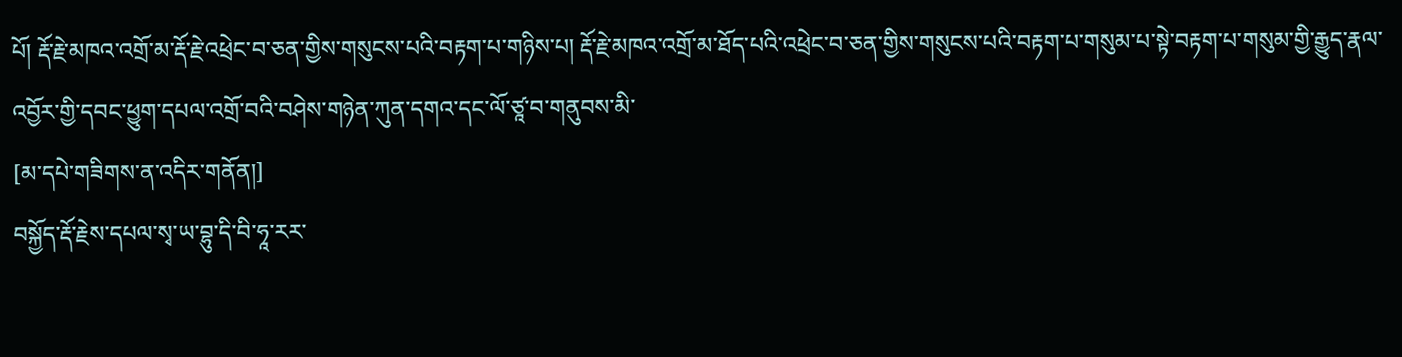པོ། རྡོ་རྗེ་མཁའ་འགྲོ་མ་རྡོ་རྗེ་འཕྲེང་བ་ཅན་གྱིས་གསུངས་པའི་བརྟག་པ་གཉིས་པ། རྡོ་རྗེ་མཁའ་འགྲོ་མ་ཐོད་པའི་འཕྲེང་བ་ཅན་གྱིས་གསུངས་པའི་བརྟག་པ་གསུམ་པ་སྟེ་བརྟག་པ་གསུམ་གྱི་རྒྱུད་རྣལ་འབྱོར་གྱི་དབང་ཕྱུག་དཔལ་འགྲོ་བའི་བཤེས་གཉེན་ཀུན་དགའ་དང་ལོ་ཙཱ་བ་གནུབས་མི་
[མ་དཔེ་གཟིགས་ན་འདིར་གནོན།]
བསྐྱོད་རྡོ་རྗེས་དཔལ་སྭ་ཡ་བྷུ་དི་བི་ཧཱ་རར་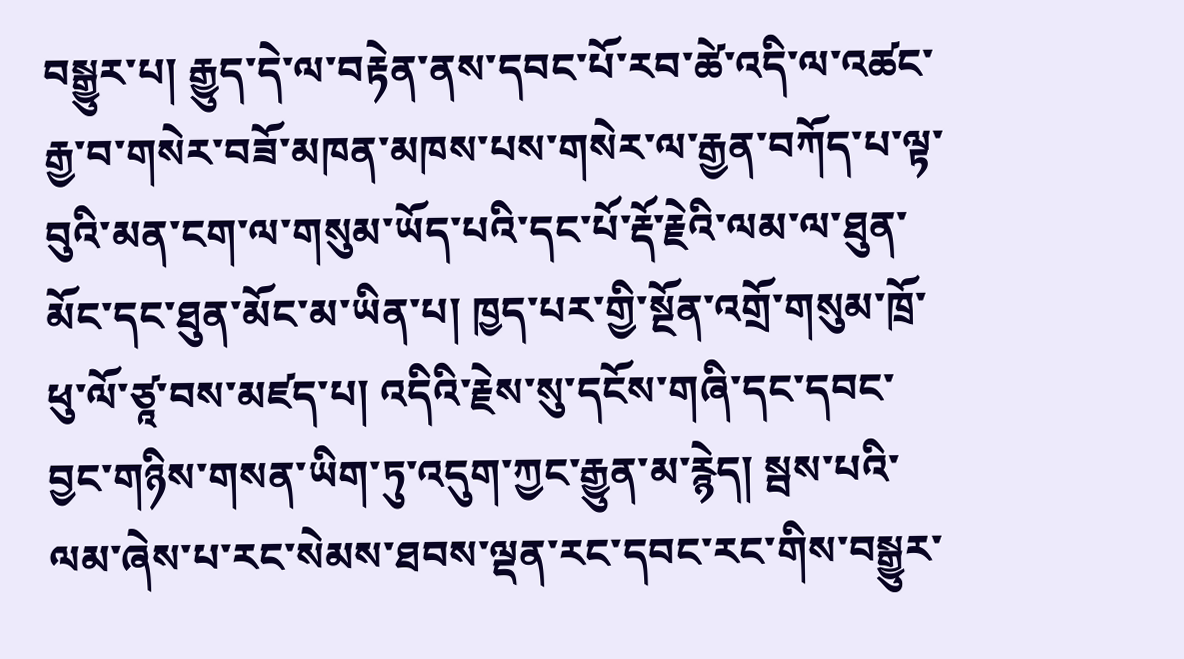བསྒྱུར་པ། རྒྱུད་དེ་ལ་བརྟེན་ནས་དབང་པོ་རབ་ཚེ་འདི་ལ་འཚང་རྒྱ་བ་གསེར་བཟོ་མཁན་མཁས་པས་གསེར་ལ་རྒྱན་བཀོད་པ་ལྟ་བུའི་མན་ངག་ལ་གསུམ་ཡོད་པའི་དང་པོ་རྡོ་རྗེའི་ལམ་ལ་ཐུན་མོང་དང་ཐུན་མོང་མ་ཡིན་པ། ཁྱད་པར་གྱི་སྔོན་འགྲོ་གསུམ་ཁྲོ་ཕུ་ལོ་ཙཱ་བས་མཛད་པ། འདིའི་རྗེས་སུ་དངོས་གཞི་དང་དབང་བྱང་གཉིས་གསན་ཡིག་ཏུ་འདུག་ཀྱང་རྒྱུན་མ་རྙེད། སྦས་པའི་ལམ་ཞེས་པ་རང་སེམས་ཐབས་ལྡན་རང་དབང་རང་གིས་བསྒྱུར་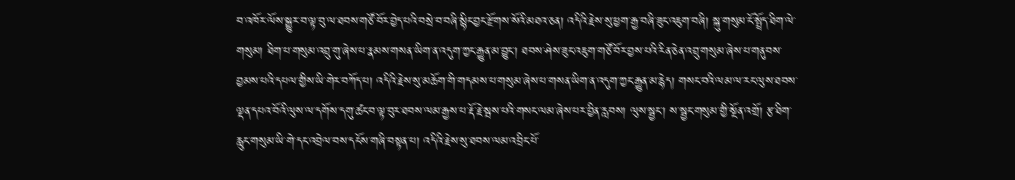བ་འཁོར་ལོས་སྒྱུར་བ་ལྟ་བུ་ལ་ཐབས་གཙོ་བོར་བྱེད་པའི་བསྲེ་བ་བཞི་སྙིང་བྱང་རྫོགས་སོའི་མཐའ་ཅན། འདིའི་རྗེས་སུ་ཕྱག་རྒྱ་བཞི་ཟུང་འཇུག་བཞི། སྐུ་གསུམ་ངོ་སྤྲོད་ཐིག་ལེ་གསུམ། ཐིག་པ་གསུམ་འབྲུ་གུ་ཞེས་པ་རྣམས་གསན་ཡིག་ན་འདུག་ཀྱང་རྒྱུན་མ་བྱུང་། ཐབས་ཤེས་ཟུང་འཇུག་གཙོ་བོར་བྱས་པའི་རིན་ཅེན་འབྲུ་གསུམ་ཞེས་པ་གནུབས་བྱམས་པའི་དཔལ་གྱིས་ཡི་གེར་བཀོད་པ། འདིའི་རྗེས་སུ་མཆོག་གི་གདམས་པ་གསུམ་ཞེས་པ་གསན་ཡིག་ན་འདུག་ཀྱང་རྒྱུན་མ་རྙེད། གསང་བའི་ལམ་ལ་རང་ལུས་ཐབས་ལྡན་དཔའ་བོའི་ལུས་ལ་དགོས་དགུ་ཚང་བ་ལྟ་བུར་ཐབས་ལམ་རྒྱས་པ་རྡོ་རྗེ་སྦས་པའི་གསང་ལམ་ཞེས་པར་བྱིན་རླབས། ལུས་སྦྱང་། ས་སྦྱང་གསུམ་གྱི་སྔོན་འགྲོ། རྩ་ཐིག་རླུང་གསུམ་ཡི་གེ་དང་འབྲེལ་བས་དངོས་གཞི་བསྟན་པ། འདིའི་རྗེས་སུ་ཐབས་ལམ་འབྲིང་པོ་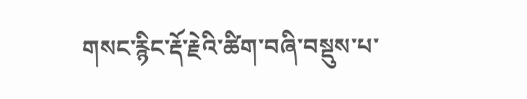གསང་རྙིང་རྡོ་རྗེའི་ཚིག་བཞི་བསྡུས་པ་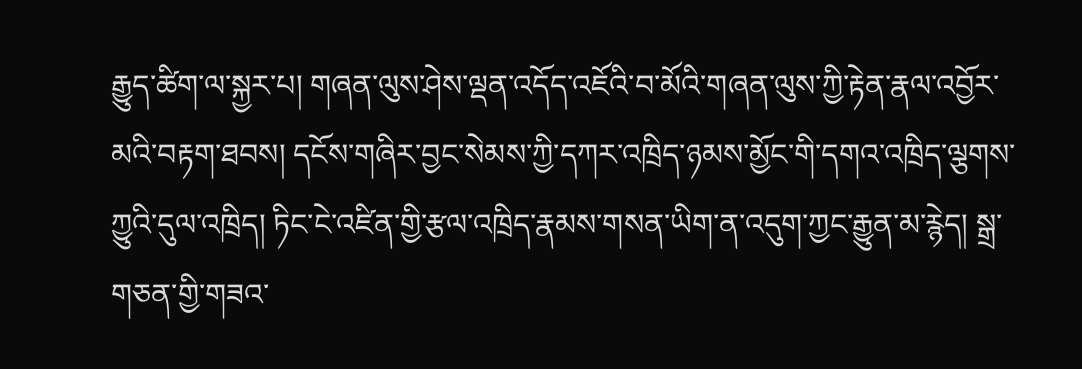རྒྱུད་ཚིག་ལ་སྐྱར་པ། གཞན་ལུས་ཤེས་ལྡན་འདོད་འཇོའི་བ་མོའི་གཞན་ལུས་ཀྱི་རྟེན་རྣལ་འབྱོར་མའི་བརྟག་ཐབས། དངོས་གཞིར་བྱང་སེམས་ཀྱི་དཀར་འཁྲིད་ཉམས་མྱོང་གི་དགའ་འཁྲིད་ལྕགས་ཀྱུའི་དུལ་འཁྲིད། ཏིང་ངེ་འཛིན་གྱི་རྩལ་འཁྲིད་རྣམས་གསན་ཡིག་ན་འདུག་ཀྱང་རྒྱུན་མ་རྙེད། སྒྲ་གཅན་གྱི་གཟའ་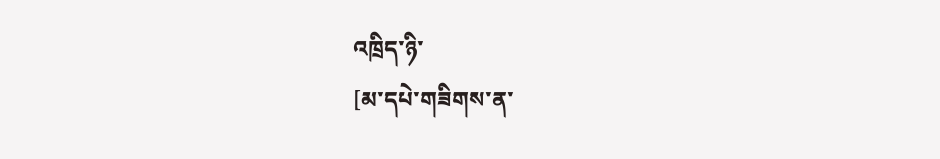འཁྲིད་ཉི་
[མ་དཔེ་གཟིགས་ན་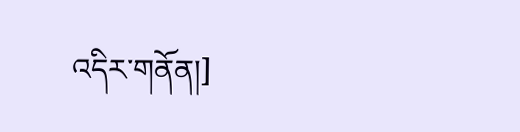འདིར་གནོན།]